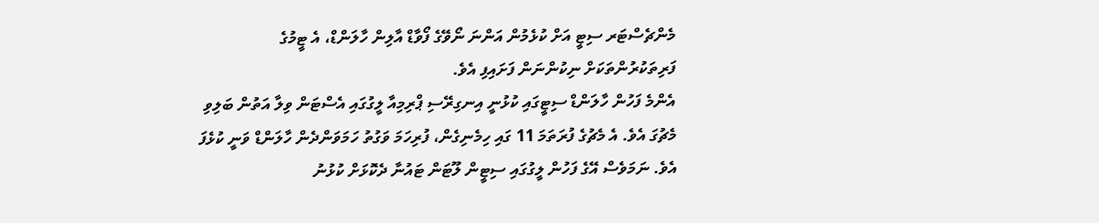މެންޗެސްޓަރ ސިޓީ އަށް ކުޅެމުން އަންނަ ނޯވޭގެ ފޯވާޑް އާލިން ހާލަންޑް، އެ ޓީމުގެ ފަރިތަކުރުންތަކަށް ނިކުންނަން ފަށައިފި އެވެ.
އެންމެ ފަހުން ހާލަންޑް ސިޓީގައި ކުޅުނީ އިނގިރޭސި ޕްރިމިއާ ލީގުގައި އެސްޓަން ވިލާ އަތުން ބަލިވި މެޗުގަ އެވެ. އެ މެޗުގެ ފުރަތަމަ 11 ގައި ހިމެނިގެން، ފުރިހަމަ ވަގުތު ހަމަވަންދެން ހާލަންޑް ވަނީ ކުޅެފަ އެވެ. ނަމަވެސް އޭގެ ފަހުން ލީގުގައި ސިޓީން ލޫޓަން ޓައުނާ ދެކޮޅަށް ކުޅުނު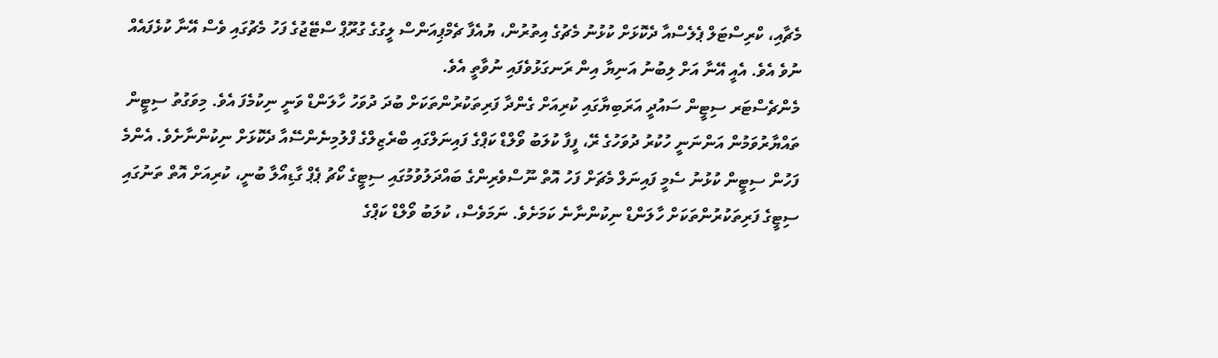މެޗާއި، ކްރިސްޓަލް ޕެލެސްއާ ދެކޮޅަށް ކުޅުނު މެޗުގެ އިތުރުން، ޔުއެފާ ޗެމްޕިއަންސް ލީގުގެ ގުރޫޕް ސްޓޭޖުގެ ފަހު މެޗުގައި ވެސް އޭނާ ކުޅެފައެއް ނުވެ އެވެ. އެއީ އޭނާ އަށް ލިބުނު އަނިޔާ އިން ރަނގަޅުވެފައި ނުވާތީ އެވެ.
މެންޗެސްޓަރ ސިޓީން ސައުދީ އަރަބިޔާގައި ކުރިއަށް ގެންދާ ފަރިތަކުރުންތަކަށް ބުދަ ދުވަހު ހާލަންޑް ވަނީ ނިކުމެފަ އެވެ. މިވަގުތު ސިޓީން ތައްޔާރުވަމުން އަންނަނީ ހުކުރު ދުވަހުގެ ރޭ، ފީފާ ކުލަބު ވޯލްޑް ކަޕްގެ ފައިނަލްގައި ބްރެޒިލްގެ ފްލުމިނެންސޭއާ ދެކޮޅަށް ނިކުންނާށެވެ. އެންމެ ފަހުން ސިޓީން ކުޅުނު ސެމީ ފައިނަލް މެޗަށް ފަހު އޮތް ނޫސްވެރިންގެ ބައްދަލުވުމުގައި ސިޓީގެ ކޯޗު ޕެޕް ގާޑިއޯލާ ބުނީ، ކުރިއަށް އޮތް ތަނުގައި ސިޓީގެ ފަރިތަކުރުންތަކަށް ހާލަންޑް ނިކުންނާނެ ކަމަށެވެ. ނަމަވެސް، ކުލަބު ވޯލްޑް ކަޕްގެ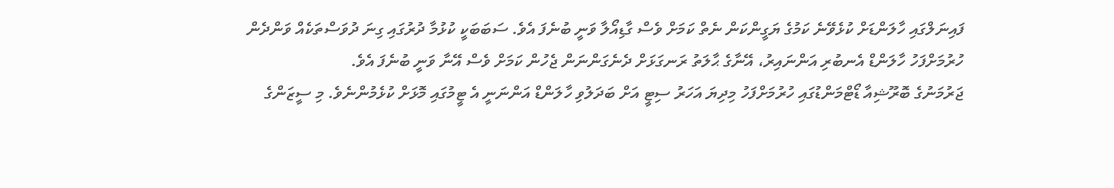ފައިނަލްގައި ހާލަންޑަށް ކުޅެވޭނެ ކަމުގެ ޔަގީންކަން ނެތް ކަމަށް ވެސް ގާޑިއޯލާ ވަނީ ބުނެފަ އެވެ. ސަބަބަކީ ކުޅުމާ ދުރުގައި ގިނަ ދުވަސްތަކެއް ވަންދެން ހުރުމަށްފަހު ހާލަންޑް އެނބުރި އަންނައިރު، އޭނާގެ ޙާލަތު ރަނގަޅަށް ދެނެގަންނަން ޖެހުން ކަމަށް ވެސް އޭނާ ވަނީ ބުނެފަ އެވެ.
ޖަރުމަނުގެ ބޮރޫޝިއާ ޑޯޓްމަންޑުގައި ހުރުމަށްފަހު މިދިޔަ އަހަރު ސިޓީ އަށް ބަދަލުވި ހާލަންޑް އަންނަނީ އެ ޓީމުގައި މޮޅަށް ކުޅެމުންނެވެ. މި ސީޒަންގެ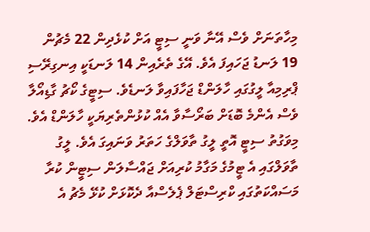މިހާތަނަށް ވެސް އޭނާ ވަނީ ސިޓީ އަށް ކުޅެދިން 22 މެޗުން 19 ލަނޑު ޖަހައިފަ އެވެ. އޭގެ ތެރެއިން 14 ލަނޑަކީ އިނގިރޭސި ޕްރިމިއާ ލީގުގައި ހާލަންޑް ޖަހާފައިވާ ލަނޑެވެ. ސިޓީގެ ކޯޗު ގާޑިއޯލާ ވެސް އެންމެ ބޮޑަށް ބަރޯސާވާ އެއް ކުޅުންތެރިޔަކީ ހާލަންޑް އެވެ.
މިވަގުތު ސިޓީ އޮތީ ލީގު ތާވަލްގެ ހަތަރު ވަނައިގަ އެވެ. ލީގު ތާވަލްގައި އެ ޓީމުގެ މަގާމު ކުރިއަށް ޖައްސާލަން ސިޓީން ކުރާ މަސައްކަތުގައި ކްރިސްޓަލް ޕެލެސްއާ ދެކޮޅަށް ކުޅޭ މެޗު އެ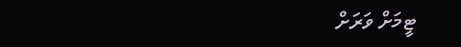ޓީމަށް ވަރަށް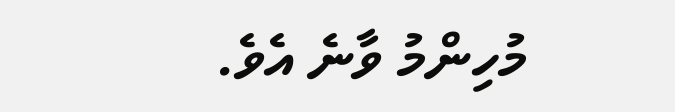މުހިންމު ވާނެ އެވެ.